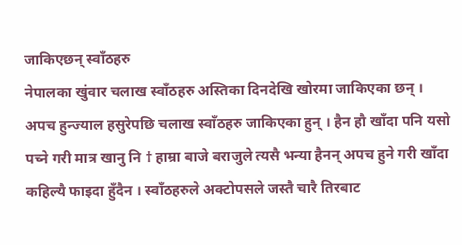जाकिएछन् स्वाँठहरु
नेपालका खुंवार चलाख स्वाँठहरु अस्तिका दिनदेखि खोरमा जाकिएका छन् । अपच हुन्ज्याल हसुरेपछि चलाख स्वाँठहरु जाकिएका हुन् । हैन हौ खाँदा पनि यसो पच्ने गरी मात्र खानु नि † हाम्रा बाजे बराजुले त्यसै भन्या हैनन् अपच हुने गरी खाँदा कहिल्यै फाइदा हुँदैन । स्वाँठहरुले अक्टोपसले जस्तै चारै तिरबाट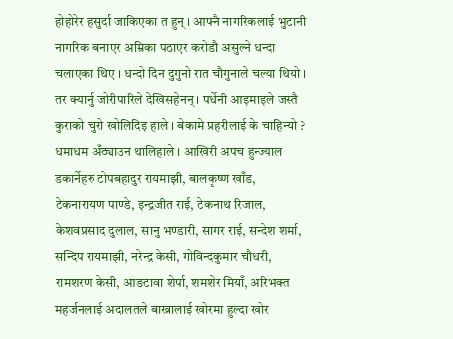होहोरेर हसुर्दा जाकिएका त हुन् । आफ्नै नागरिकलाई भुटानी नागरिक बनाएर अम्रिका पठाएर करोडौ असुल्ने धन्दा चलाएका थिए । धन्दो दिन दुगुनो रात चौगुनाले चल्या थियो । तर क्यार्नु जोरीपारिले देखिसहेनन् । पर्धेनी आइमाइले जस्तै कुराको चुरो खोलिदिइ हाले । बेकामे प्रहरीलाई के चाहिन्यो ? धमाधम अँठ्याउन थालिहाले । आखिरी अपच हुन्ज्याल डकार्नेहरु टोपबहादुर रायमाझी, बालकृष्ण खाँड, टेकनारायण पाण्डे, इन्द्रजीत राई, टेकनाथ रिजाल, केशवप्रसाद दुलाल, सानु भण्डारी, सागर राई, सन्देश शर्मा, सन्दिप रायमाझी, नरेन्द्र केसी, गोविन्दकुमार चौधरी, रामशरण केसी, आङटावा शेर्पा, शमशेर मियाँ, अरिभक्त महर्जनलाई अदालतले बाख्रालाई खोरमा हुल्दा खोर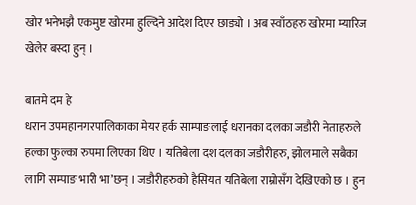खोर भनेभझै एकमुष्ट खोरमा हुल्दिने आदेश दिएर छाड्यो । अब स्वाँठहरु खोरमा म्यारिज खेलेर बस्दा हुन् ।

बातमे दम हे
धरान उपमहानगरपालिकाका मेयर हर्क साम्पाङलाई धरानका दलका जडौरी नेताहरुले हल्का फुल्का रुपमा लिएका थिए । यतिबेला दश दलका जडौरीहरु, झोलमाले सबैका लागि सम्पाङ भारी भा’छन् । जडौरीहरुको हैसियत यतिबेला राम्रोसँग देखिएको छ । हुन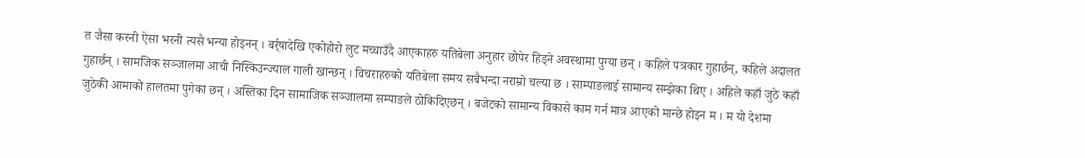त जैसा करनी ऐसा भरनी त्यसै भन्या होइनन् । बर्र्षादेखि एकोहोरो लुट मच्चाउँदै आएकाहरु यतिबेला अनुहार छोपेर हिड्ने अवस्थामा पुग्या छन् । कहिले पत्रकार गुहार्छन्, कहिले अदालत गुहार्छन् । सामजिक सञ्जालमा आची निस्किउन्ज्याल गाली खान्छन् । विचराहरुको यतिबेला समय सबैभन्दा नराम्रो चल्या छ । साम्पाङलाई सामान्य सम्झेका थिए । अहिले कहाँ जुठे कहाँ जुठेकी आमाको हालतमा पुगेका छन् । अस्तिका दिन सामाजिक सञ्जालमा सम्पाङले ठोकिदिएछन् । बजेटको सामान्य विकासे काम गर्न मात्र आएको मान्छे होइन म । म यो देशमा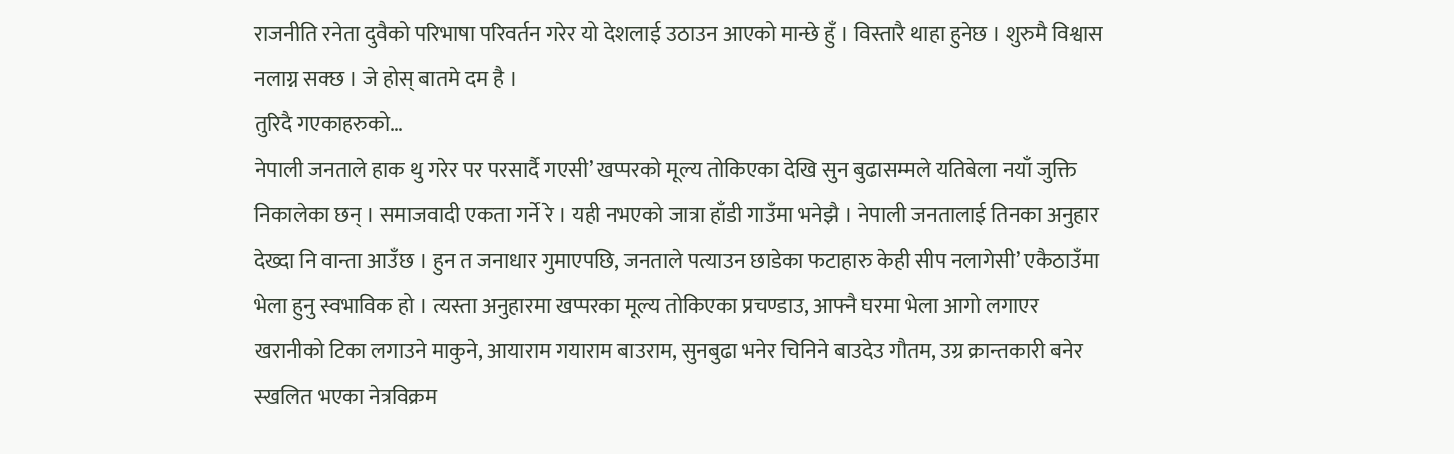राजनीति रनेता दुवैको परिभाषा परिवर्तन गरेर यो देशलाई उठाउन आएको मान्छे हुँ । विस्तारै थाहा हुनेछ । शुरुमै विश्वास नलाग्न सक्छ । जे होस् बातमे दम है ।
तुरिदै गएकाहरुको…
नेपाली जनताले हाक थु गरेर पर परसार्दै गएसी’ खप्परको मूल्य तोकिएका देखि सुन बुढासम्मले यतिबेला नयाँ जुक्ति निकालेका छन् । समाजवादी एकता गर्ने रे । यही नभएको जात्रा हाँडी गाउँमा भनेझै । नेपाली जनतालाई तिनका अनुहार देख्दा नि वान्ता आउँछ । हुन त जनाधार गुमाएपछि, जनताले पत्याउन छाडेका फटाहारु केही सीप नलागेसी’ एकैठाउँमा भेला हुनु स्वभाविक हो । त्यस्ता अनुहारमा खप्परका मूल्य तोकिएका प्रचण्डाउ, आफ्नै घरमा भेला आगो लगाएर खरानीको टिका लगाउने माकुने, आयाराम गयाराम बाउराम, सुनबुढा भनेर चिनिने बाउदेउ गौतम, उग्र क्रान्तकारी बनेर स्खलित भएका नेत्रविक्रम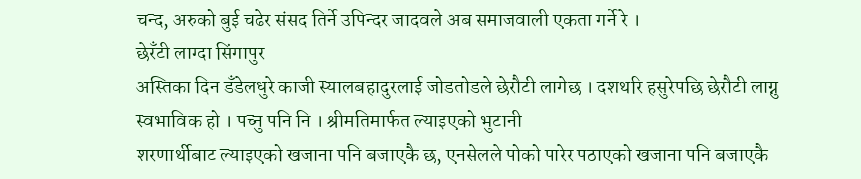चन्द, अरुको बुई चढेर संसद तिर्ने उपिन्दर जादवले अब समाजवाली एकता गर्ने रे ।
छेरँटी लाग्दा सिंगापुर
अस्तिका दिन डँडेलधुरे काजी स्यालबहादुरलाई जोडतोडले छेरौटी लागेछ । दशथरि हसुरेपछि छेरौटी लाग्नु स्वभाविक हो । पच्नु पनि नि । श्रीमतिमार्फत ल्याइएको भुटानी
शरणार्थीबाट ल्याइएको खजाना पनि बजाएकै छ, एनसेलले पोको पारेर पठाएको खजाना पनि बजाएकै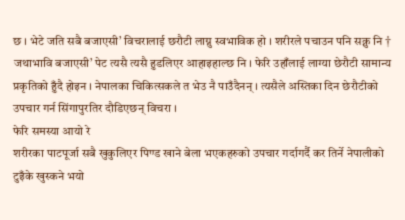छ । भेटे जति सबै बजाएसी’ विचरालाई छरौटी लाग्नु स्वभाविक हो । शरीरले पचाउन पनि सक्नु नि † जथाभावि बजाएसी’ पेट त्यसै त्यसै हुडलिएर आहाइहाल्छ नि । फेरि उहाँलाई लाग्या छेरौटी सामान्य प्रकृतिको हुँदै होइन । नेपालका चिकित्सकले त भेउ नै पाउँदैनन् । त्यसैले अस्तिका दिन छेरौटीको उपचार गर्न सिंगापुरतिर दौडिएछन् विचरा ।
फेरि समस्या आयो रे
शरीरका पाटपूर्जा सबै खुकुलिएर पिण्ड खाने बेला भएकहरुको उपचार गर्दागर्दै कर तिर्ने नेपालीको टुइँके खुस्कने भयो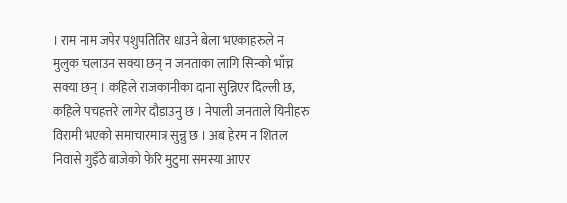। राम नाम जपेर पशुपतितिर धाउने बेला भएकाहरुले न मुलुक चलाउन सक्या छन् न जनताका लागि सिन्को भाँच्न सक्या छन् । कहिले राजकानीका दाना सुन्निएर दिल्ली छ, कहिले पचहत्तरे लागेर दौडाउनु छ । नेपाली जनताले यिनीहरु विरामी भएको समाचारमात्र सुन्नु छ । अब हेरम न शितल निवासे गुइँठे बाजेको फेरि मुटुमा समस्या आएर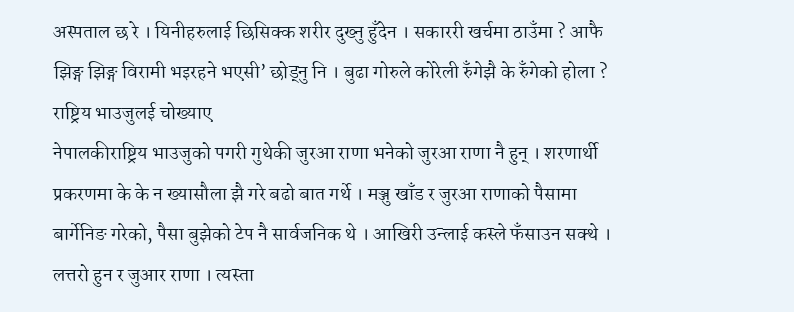अस्पताल छ रे । यिनीहरुलाई छिसिक्क शरीर दुख्नु हुँदेन । सकाररी खर्चमा ठाउँमा ? आफै झिङ्ग झिङ्ग विरामी भइरहने भएसी’ छोड्नु नि । बुढा गोरुले कोरेली रुँगेझै के रुँगेको होला ?
राष्ट्रिय भाउजुलई चोख्याए
नेपालकीराष्ट्रिय भाउजुको पगरी गुथेकी जुरआ राणा भनेको जुरआ राणा नै हुन् । शरणार्थी प्रकरणमा के के न ख्यासौला झै गरे बढो बात गर्थे । मञ्जु खाँड र जुरआ राणाको पैसामा बार्गेनिङ गरेको, पैसा बुझेको टेप नै सार्वजनिक थे । आखिरी उन्लाई कस्ले फँसाउन सक्थे । लत्तरो हुन र जुआर राणा । त्यस्ता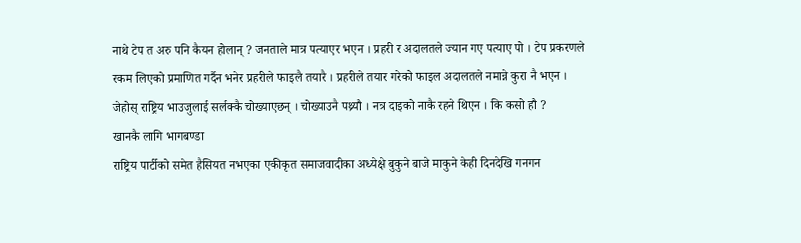नाथे टेप त अरु पनि कैयन होलान् ? जनताले मात्र पत्याएर भएन । प्रहरी र अदालतले ज्यान गए पत्याए पो । टेप प्रकरणले रकम लिएको प्रमाणित गर्दैन भनेर प्रहरीले फाइलै तयारै । प्रहरीले तयार गरेको फाइल अदालतले नमान्ने कुरा नै भएन । जेहोस् राष्ट्रिय भाउजुलाई सर्लक्कै चोख्याएछन् । चोख्याउनै पथ्र्यौ । नत्र दाइको नाकै रहने थिएन । कि कसो हौ ?
खानकै लागि भागबण्डा
राष्ट्रिय पार्टीको समेत हैसियत नभएका एकीकृत समाजवादीका अध्येक्षे बुकुने बाजे माकुने केही दिनदेखि गनगन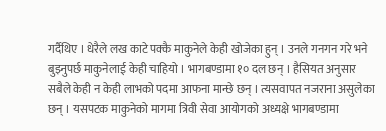गर्दैथिए । धेरैले लख काटे पक्कै माकुनेले केही खोजेका हुन् । उनले गनगन गरे भने बुझ्नुपर्छ माकुनेलाई केही चाहियो । भागबण्डामा १० दल छन् । हैसियत अनुसार सबैले केही न केही लाभको पदमा आफना मान्छे छन् । त्यसवापत नजराना असुलेका छन् । यसपटक माकुनेको मागमा त्रिवी सेवा आयोगको अध्यक्षे भागबण्डामा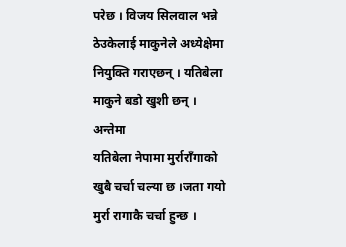परेछ । विजय सिलवाल भन्ने ठेउकेलाई माकुनेले अध्येक्षेमा नियुक्ति गराएछन् । यतिबेला माकुने बडो खुशी छन् ।
अन्तेमा
यतिबेला नेपामा मुर्राराँगाको खुबै चर्चा चल्या छ ।जता गयो मुर्रा रागाकै चर्चा हुन्छ ।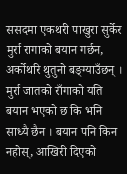ससदमा एकथरी पाखुरा सुर्केर मुर्रा रागाको बयान गर्छन, अर्कोथरि थुतुनो बङ्ग्याउँछन् । मुर्रा जातको राँगाको यति बयान भएको छ कि भनि साध्यै छैन । बयान पनि किन नहोस्, आखिरी दिएको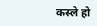कस्ले हो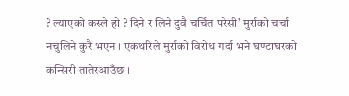? ल्याएको कस्ले हो ? दिने र लिने दुवै चर्चित परेसी’ मुर्राको चर्चा नचुलिने कुरै भएन । एकथरिले मुर्राको विरोध गर्दा भने घण्टाघरको कन्सिरी तातेरआउँछ ।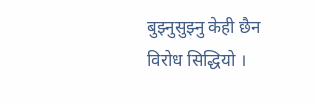बुझ्नुसुझ्नु केही छैन विरोध सिद्धियो ।